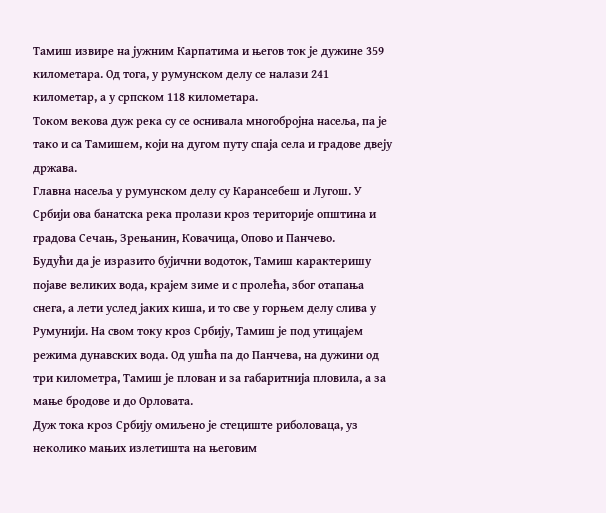Тамиш извире на јужним Карпатима и његов ток је дужине 359 километара. Од тога, у румунском делу се налази 241 километар, а у српском 118 километара.
Током векова дуж река су се оснивала многобројна насеља, па је тако и са Тамишем, који на дугом путу спаја села и градове двеју држава.
Главна насеља у румунском делу су Карансебеш и Лугош. У Србији ова банатска река пролази кроз територије општина и градова Сечањ, Зрењанин, Ковачица, Опово и Панчево.
Будући да је изразито бујични водоток, Тамиш карактеришу појаве великих вода, крајем зиме и с пролећа, због отапања снега, а лети услед јаких киша, и то све у горњем делу слива у Румунији. На свом току кроз Србију, Тамиш је под утицајем режима дунавских вода. Од ушћа па до Панчева, на дужини од три километра, Тамиш је плован и за габаритнија пловила, а за мање бродове и до Орловата.
Дуж тока кроз Србију омиљено је стециште риболоваца, уз неколико мањих излетишта на његовим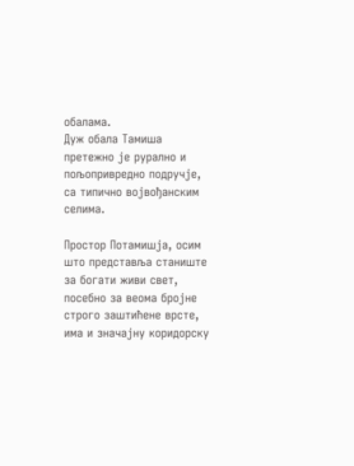обалама.
Дуж обала Тамиша претежно је рурално и пољопривредно подручје, са типично војвођанским селима.

Простор Потамишја, осим што представља станиште за богати живи свет, посебно за веома бројне строго заштићене врсте, има и значајну коридорску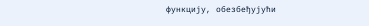функцију, обезбеђујући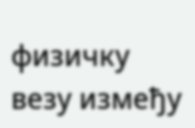физичку везу између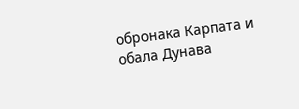обронака Карпата и обала Дунава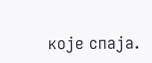које спаја.